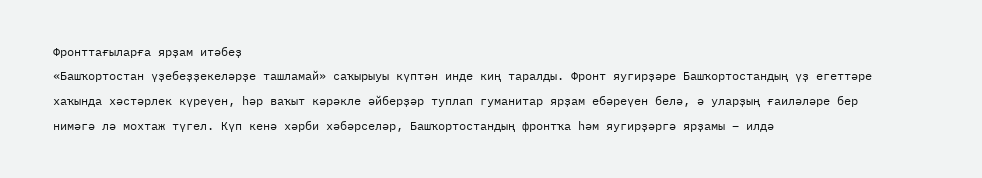Фронттағыларға ярҙам итәбеҙ
«Башҡортостан үҙебеҙҙекеләрҙе ташламай» саҡырыуы күптән инде киң таралды. Фронт яугирҙәре Башҡортостандың үҙ егеттәре хаҡында хәстәрлек күреүен, һәр ваҡыт кәрәкле әйберҙәр туплап гуманитар ярҙам ебәреүен белә, ә уларҙың ғаиләләре бер нимәгә лә мохтаж түгел. Күп кенә хәрби хәбәрселәр, Башҡортостандың фронтҡа һәм яугирҙәргә ярҙамы – илдә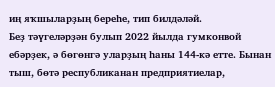иң яҡшыларҙың береһе, тип билдәләй.
Беҙ тәүгеләрҙән булып 2022 йылда гумконвой ебәрҙек, ә бөгөнгә уларҙың һаны 144-кә етте. Бынан тыш, бөтә республиканан предприятиелар,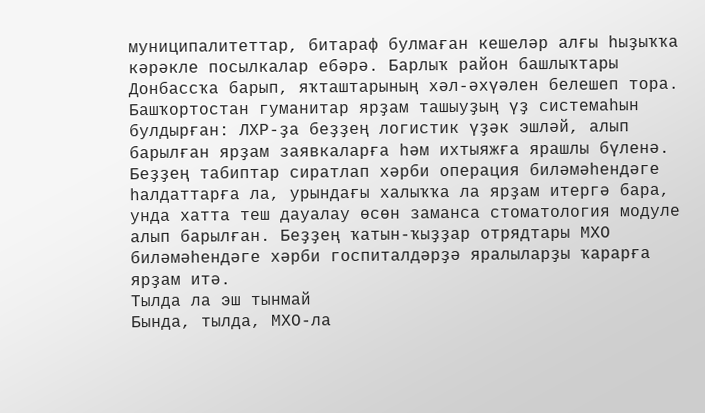муниципалитеттар, битараф булмаған кешеләр алғы һыҙыҡҡа кәрәкле посылкалар ебәрә. Барлыҡ район башлыҡтары Донбассҡа барып, яҡташтарының хәл-әхүәлен белешеп тора. Башҡортостан гуманитар ярҙам ташыуҙың үҙ системаһын булдырған: ЛХР-ҙа беҙҙең логистик үҙәк эшләй, алып барылған ярҙам заявкаларға һәм ихтыяжға ярашлы бүленә.
Беҙҙең табиптар сиратлап хәрби операция биләмәһендәге һалдаттарға ла, урындағы халыҡҡа ла ярҙам итергә бара, унда хатта теш дауалау өсөн заманса стоматология модуле алып барылған. Беҙҙең ҡатын-ҡыҙҙар отрядтары МХО биләмәһендәге хәрби госпиталдәрҙә яралыларҙы ҡарарға ярҙам итә.
Тылда ла эш тынмай
Бында, тылда, МХО-ла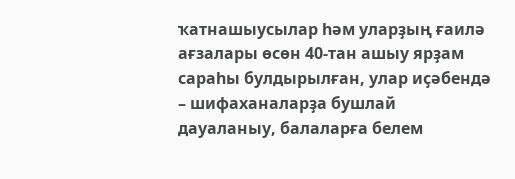ҡатнашыусылар һәм уларҙың ғаилә ағзалары өсөн 40-тан ашыу ярҙам сараһы булдырылған, улар иҫәбендә – шифаханаларҙа бушлай дауаланыу, балаларға белем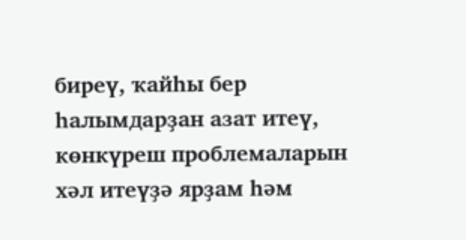биреү, ҡайһы бер һалымдарҙан азат итеү, көнкүреш проблемаларын хәл итеүҙә ярҙам һәм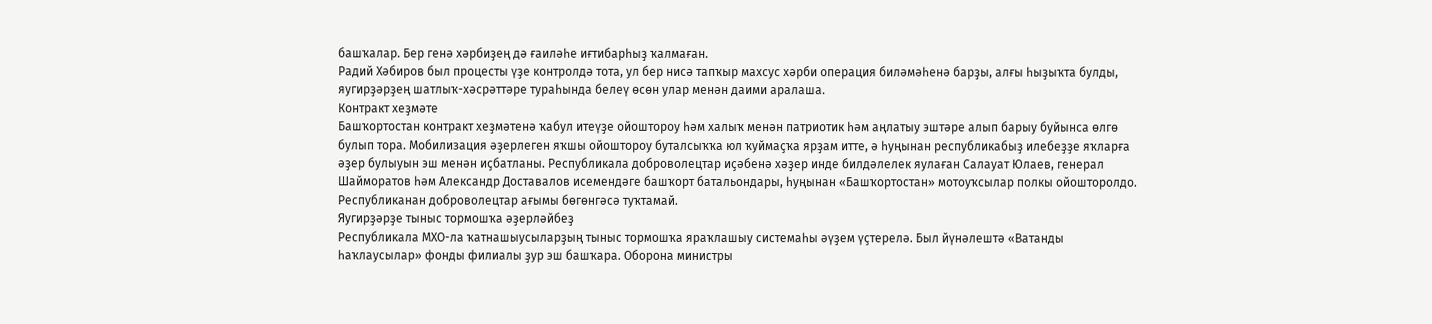башҡалар. Бер генә хәрбиҙең дә ғаиләһе иғтибарһыҙ ҡалмаған.
Радий Хәбиров был процесты үҙе контролдә тота, ул бер нисә тапҡыр махсус хәрби операция биләмәһенә барҙы, алғы һыҙыҡта булды, яугирҙәрҙең шатлыҡ-хәсрәттәре тураһында белеү өсөн улар менән даими аралаша.
Контракт хеҙмәте
Башҡортостан контракт хеҙмәтенә ҡабул итеүҙе ойоштороу һәм халыҡ менән патриотик һәм аңлатыу эштәре алып барыу буйынса өлгө булып тора. Мобилизация әҙерлеген яҡшы ойоштороу буталсыҡҡа юл ҡуймаҫҡа ярҙам итте, ә һуңынан республикабыҙ илебеҙҙе яҡларға әҙер булыуын эш менән иҫбатланы. Республикала доброволецтар иҫәбенә хәҙер инде билдәлелек яулаған Салауат Юлаев, генерал Шайморатов һәм Александр Доставалов исемендәге башҡорт батальондары, һуңынан «Башҡортостан» мотоуҡсылар полкы ойошторолдо. Республиканан доброволецтар ағымы бөгөнгәсә туҡтамай.
Яугирҙәрҙе тыныс тормошҡа әҙерләйбеҙ
Республикала МХО-ла ҡатнашыусыларҙың тыныс тормошҡа яраҡлашыу системаһы әүҙем үҫтерелә. Был йүнәлештә «Ватанды һаҡлаусылар» фонды филиалы ҙур эш башҡара. Оборона министры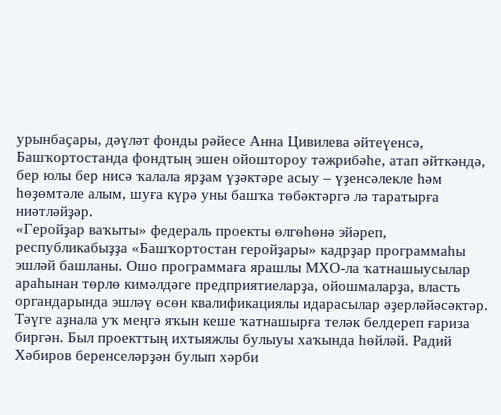урынбаҫары, дәүләт фонды рәйесе Анна Цивилева әйтеүенсә, Башҡортостанда фондтың эшен ойоштороу тәжрибәһе, атап әйткәндә, бер юлы бер нисә ҡалала ярҙам үҙәктәре асыу – үҙенсәлекле һәм һөҙөмтәле алым, шуға күрә уны башҡа төбәктәргә лә таратырға ниәтләйҙәр.
«Геройҙар ваҡыты» федераль проекты өлгөһөнә эйәреп, республикабыҙҙа «Башҡортостан геройҙары» кадрҙар программаһы эшләй башланы. Ошо программаға ярашлы МХО-ла ҡатнашыусылар араһынан төрлө кимәлдәге предприятиеларҙа, ойошмаларҙа, власть органдарында эшләү өсөн квалификациялы идарасылар әҙерләйәсәктәр. Тәүге аҙнала уҡ меңгә яҡын кеше ҡатнашырға теләк белдереп ғариза биргән. Был проекттың ихтыяжлы булыуы хаҡында һөйләй. Радий Хәбиров беренселәрҙән булып хәрби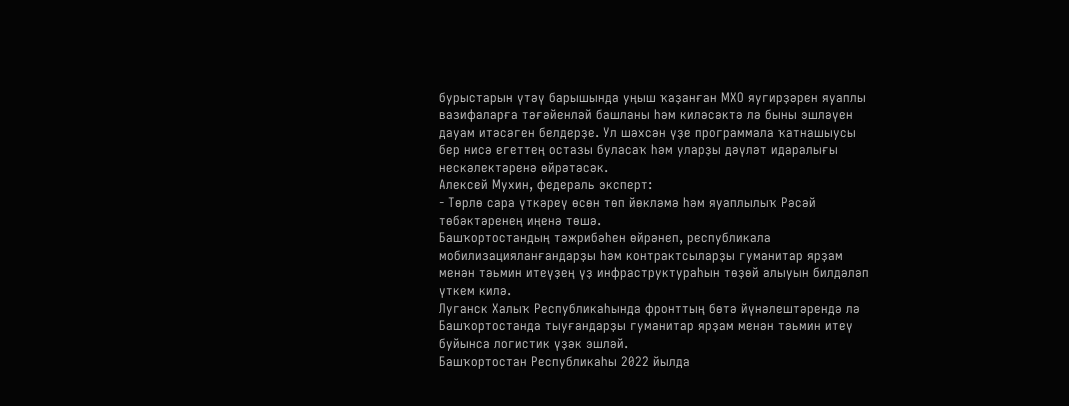бурыстарын үтәү барышында уңыш ҡаҙанған МХО яугирҙәрен яуаплы вазифаларға тәғәйенләй башланы һәм киләсәктә лә быны эшләүен дауам итәсәген белдерҙе. Ул шәхсән үҙе программала ҡатнашыусы бер нисә егеттең остазы буласаҡ һәм уларҙы дәүләт идаралығы нескәлектәренә өйрәтәсәк.
Алексей Мухин, федераль эксперт:
- Төрлө сара үткәреү өсөн төп йөкләмә һәм яуаплылыҡ Рәсәй төбәктәренең иңенә төшә.
Башҡортостандың тәжрибәһен өйрәнеп, республикала мобилизацияланғандарҙы һәм контрактсыларҙы гуманитар ярҙам менән тәьмин итеүҙең үҙ инфраструктураһын төҙөй алыуын билдәләп үткем килә.
Луганск Халыҡ Республикаһында фронттың бөтә йүнәлештәрендә лә Башҡортостанда тыуғандарҙы гуманитар ярҙам менән тәьмин итеү буйынса логистик үҙәк эшләй.
Башҡортостан Республикаһы 2022 йылда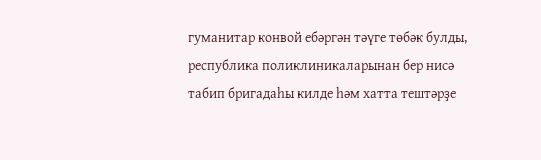гуманитар конвой ебәргән тәүге төбәк булды, республика поликлиникаларынан бер нисә табип бригадаһы килде һәм хатта тештәрҙе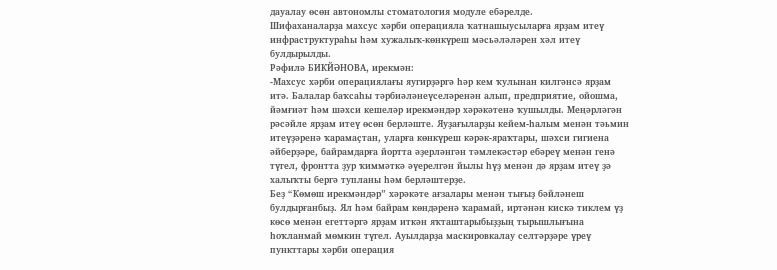дауалау өсөн автономлы стоматология модуле ебәрелде.
Шифаханаларҙа махсус хәрби операцияла ҡатнашыусыларға ярҙам итеү инфраструктураһы һәм хужалыҡ-көнкүреш мәсьәләләрен хәл итеү булдырылды.
Рәфилә БИКЙӘНОВА, ирекмән:
-Махсус хәрби операциялағы яугирҙәргә һәр кем ҡулынан килгәнсә ярҙам итә. Балалар баҡсаһы тәрбиәләнеүселәренән алып, предприятие, ойошма, йәмғиәт һәм шәхси кешеләр ирекмәндәр хәрәкәтенә ҡушылды. Меңәрләгән рәсәйле ярҙам итеү өсөн берләште. Яуҙағыларҙы кейем-һалым менән тәьмин итеүҙәренә ҡарамаҫтан, уларға көнкүреш кәрәк-яраҡтары, шәхси гигиена әйберҙәре, байрамдарға йортта әҙерләнгән тәмлекәстәр ебәреү менән генә түгел, фронтта ҙур ҡиммәткә әүерелгән йылы һүҙ менән дә ярҙам итеү ҙә халыҡты бергә тупланы һәм берләштерҙе.
Беҙ “Көмөш ирекмәндәр” хәрәкәте ағзалары менән тығыҙ бәйләнеш булдырғанбыҙ. Ял һәм байрам көндәренә ҡарамай, иртәнән кискә тиклем үҙ көсө менән егеттәргә ярҙам иткән яҡташтарыбыҙҙың тырышлығына һоҡланмай мөмкин түгел. Ауылдарҙа маскировкалау селтәрҙәре үреү пункттары хәрби операция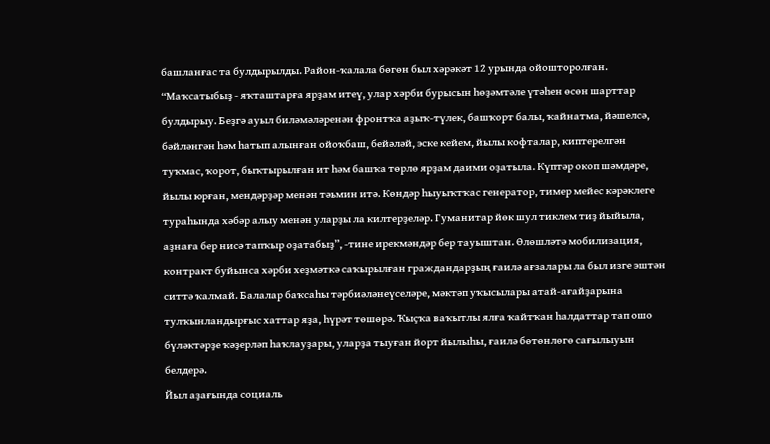башланғас та булдырылды. Район-ҡалала бөгөн был хәрәкәт 12 урында ойошторолған. “Маҡсатыбыҙ - яҡташтарға ярҙам итеү, улар хәрби бурысын һөҙәмтәле үтәһен өсөн шарттар булдырыу. Беҙгә ауыл биләмәләренән фронтҡа аҙыҡ-түлек, башҡорт балы, ҡайнатма, йәшелсә, бәйләнгән һәм һатып алынған ойоҡбаш, бейәләй, эске кейем, йылы кофталар, киптерелгән туҡмас, ҡорот, быҡтырылған ит һәм башҡа төрлө ярҙам даими оҙатыла. Күптәр окоп шәмдәре, йылы юрған, мендәрҙәр менән тәьмин итә. Көндәр һыуыҡтҡас генератор, тимер мейес кәрәклеге тураһында хәбәр алыу менән уларҙы ла килтерҙеләр. Гуманитар йөк шул тиклем тиҙ йыйыла, аҙнаға бер нисә тапҡыр оҙатабыҙ”, -тине ирекмәндәр бер тауыштан. Өлөшләтә мобилизация, контракт буйынса хәрби хеҙмәткә саҡырылған граждандарҙың ғаилә ағзалары ла был изге эштән ситтә ҡалмай. Балалар баҡсаһы тәрбиәләнеүселәре, мәктәп уҡысылары атай-ағайҙарына тулҡынландырғыс хаттар яҙа, һүрәт төшөрә. Ҡыҫҡа ваҡытлы ялға ҡайтҡан һалдаттар тап ошо бүләктәрҙе ҡәҙерләп һаҡлауҙары, уларҙа тыуған йорт йылыһы, ғаилә бөтөнлөгө сағылыуын белдерә.
Йыл аҙағында социаль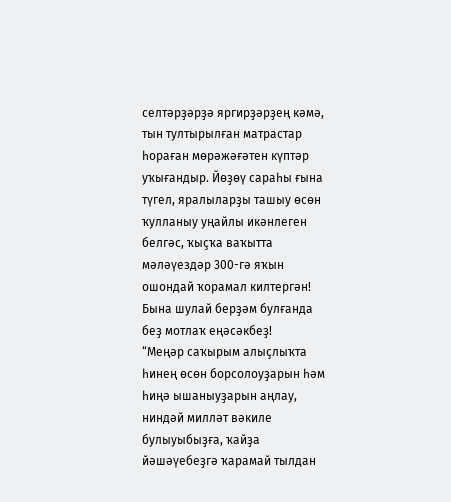селтәрҙәрҙә яргирҙәрҙең кәмә, тын тултырылған матрастар һораған мөрәжәғәтен күптәр уҡығандыр. Йөҙөү сараһы ғына түгел, яралыларҙы ташыу өсөн ҡулланыу уңайлы икәнлеген белгәс, ҡыҫҡа ваҡытта мәләүездәр 300-гә яҡын ошондай ҡорамал килтергән! Бына шулай берҙәм булғанда беҙ мотлаҡ еңәсәкбеҙ!
“Меңәр саҡырым алыҫлыҡта һинең өсөн борсолоуҙарын һәм һиңә ышаныуҙарын аңлау, ниндәй милләт вәкиле булыуыбыҙға, ҡайҙа йәшәүебеҙгә ҡарамай тылдан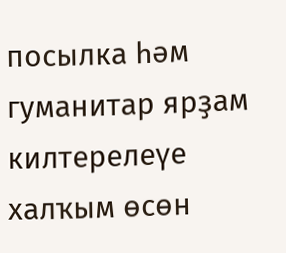посылка һәм гуманитар ярҙам килтерелеүе халҡым өсөн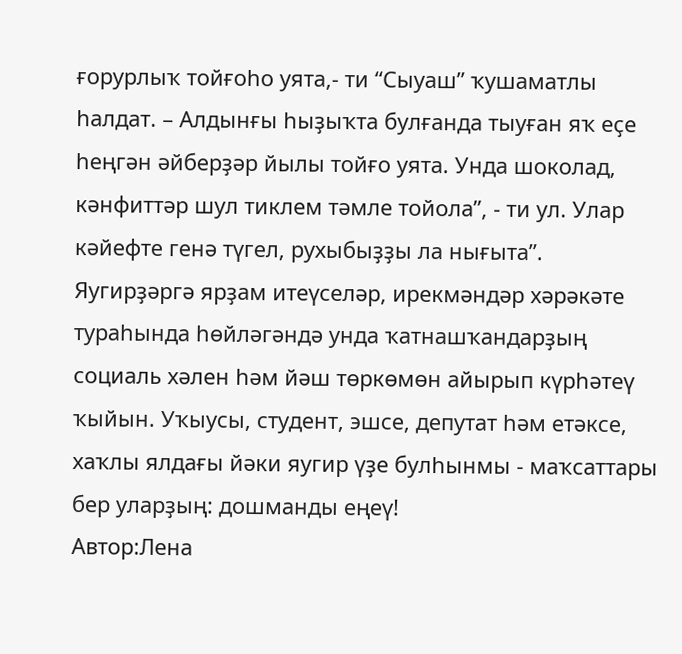ғорурлыҡ тойғоһо уята,- ти “Сыуаш” ҡушаматлы һалдат. – Алдынғы һыҙыҡта булғанда тыуған яҡ еҫе һеңгән әйберҙәр йылы тойғо уята. Унда шоколад, кәнфиттәр шул тиклем тәмле тойола”, - ти ул. Улар кәйефте генә түгел, рухыбыҙҙы ла нығыта”.
Яугирҙәргә ярҙам итеүселәр, ирекмәндәр хәрәкәте тураһында һөйләгәндә унда ҡатнашҡандарҙың социаль хәлен һәм йәш төркөмөн айырып күрһәтеү ҡыйын. Уҡыусы, студент, эшсе, депутат һәм етәксе, хаҡлы ялдағы йәки яугир үҙе булһынмы - маҡсаттары бер уларҙың: дошманды еңеү!
Автор:Лена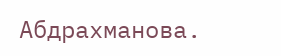Абдрахманова.